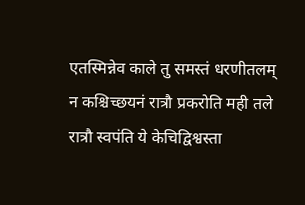एतस्मिन्नेव काले तु समस्तं धरणीतलम्
न कश्चिच्छयनं रात्रौ प्रकरोति मही तले
रात्रौ स्वपंति ये केचिद्विश्वस्ता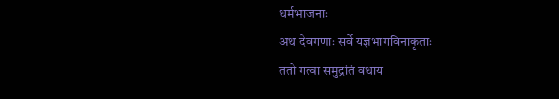धर्मभाजनाः
अथ देवगणाः सर्वे यज्ञभागविनाकृताः
ततो गत्वा समुद्रांतं वधाय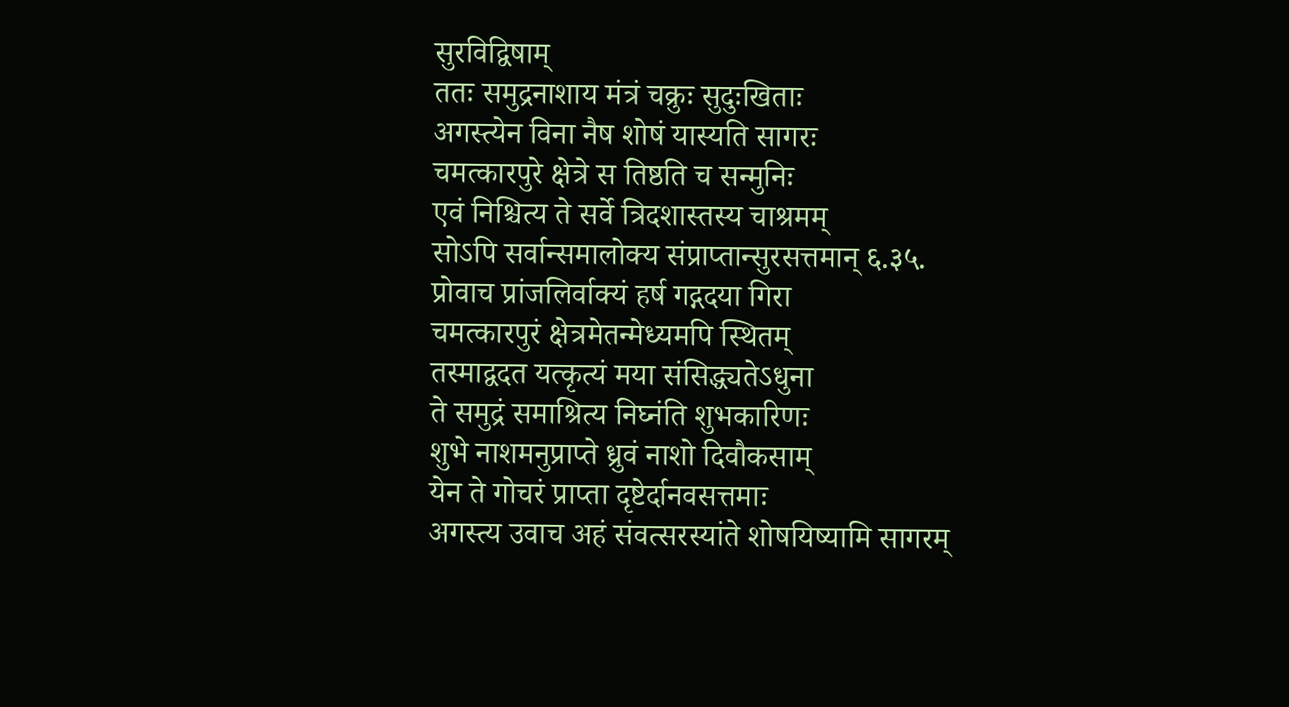सुरविद्विषाम्
ततः समुद्रनाशाय मंत्रं चक्रुः सुदुःखिताः
अगस्त्येन विना नैष शोषं यास्यति सागरः
चमत्कारपुरे क्षेत्रे स तिष्ठति च सन्मुनिः
एवं निश्चित्य ते सर्वे त्रिदशास्तस्य चाश्रमम्
सोऽपि सर्वान्समालोक्य संप्राप्तान्सुरसत्तमान् ६.३५.
प्रोवाच प्रांजलिर्वाक्यं हर्ष गद्गदया गिरा
चमत्कारपुरं क्षेत्रमेतन्मेध्यमपि स्थितम्
तस्माद्वदत यत्कृत्यं मया संसिद्ध्यतेऽधुना
ते समुद्रं समाश्रित्य निघ्नंति शुभकारिणः
शुभे नाशमनुप्राप्ते ध्रुवं नाशो दिवौकसाम्
येन ते गोचरं प्राप्ता दृष्टेर्दानवसत्तमाः
अगस्त्य उवाच अहं संवत्सरस्यांते शोषयिष्यामि सागरम्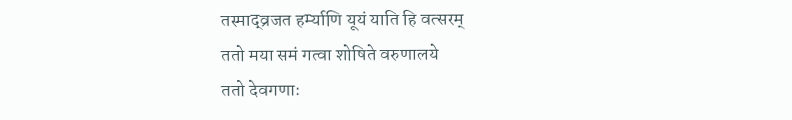तस्माद्व्रजत हर्म्याणि यूयं याति हि वत्सरम्
ततो मया समं गत्वा शोषिते वरुणालये
ततो देवगणाः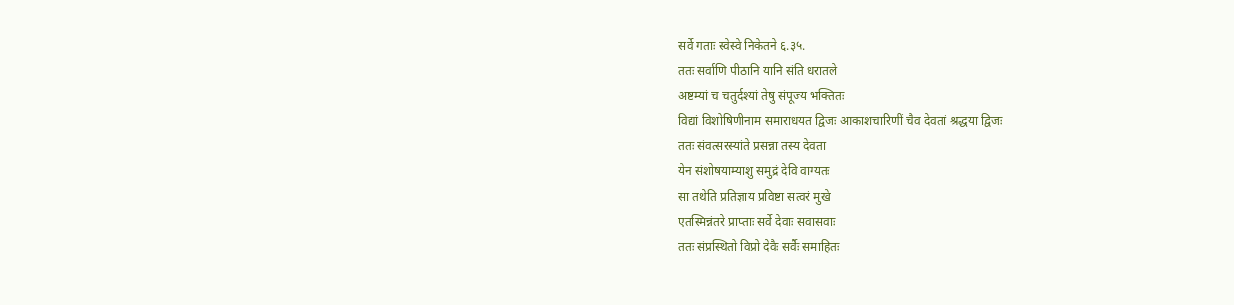सर्वे गताः स्वेस्वे निकेतने ६.३५.
ततः सर्वाणि पीठानि यानि संति धरातले
अष्टम्यां च चतुर्दश्यां तेषु संपूज्य भक्तितः
विद्यां विशोषिणीनाम समाराधयत द्विजः आकाशचारिणीं चैव देवतां श्रद्धया द्विजः
ततः संवत्सरस्यांते प्रसन्ना तस्य देवता
येन संशोषयाम्याशु समुद्रं देवि वाग्यतः
सा तथेति प्रतिज्ञाय प्रविष्टा सत्वरं मुखे
एतस्मिन्नंतरे प्राप्ताः सर्वे देवाः सवासवाः
ततः संप्रस्थितो विप्रो देवैः सर्वैः समाहितः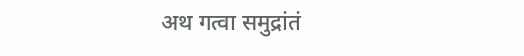अथ गत्वा समुद्रांतं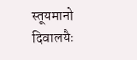स्तूयमानो दिवालयैः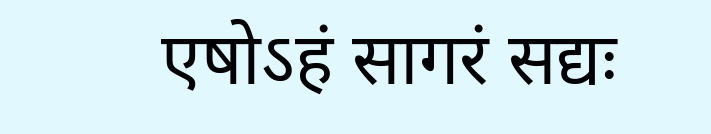एषोऽहं सागरं सद्यः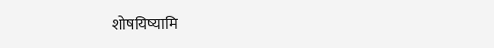शोषयिष्यामि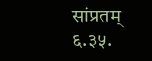सांप्रतम् ६.३५.